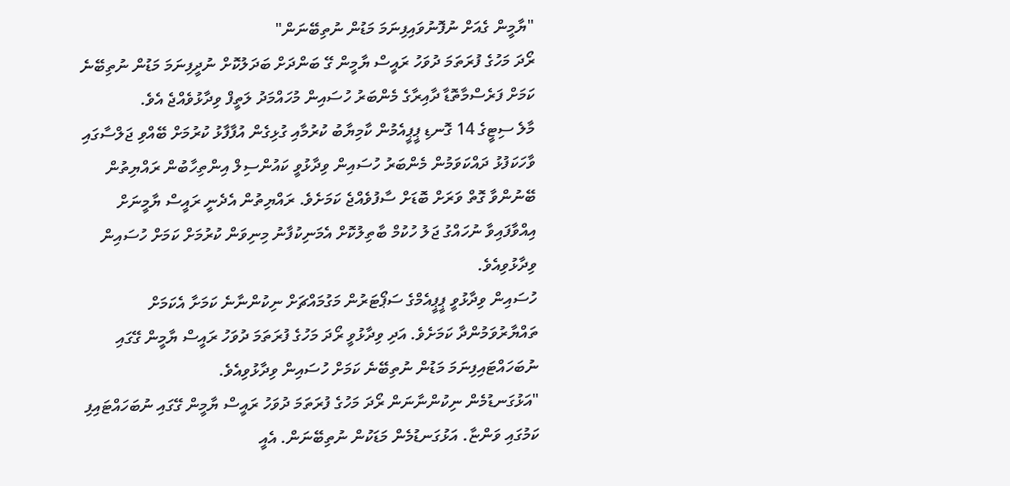"ޔާމީން ގެއަށް ނުފޮނުވައިފިނަމަ މަޑުން ނުތިބޭނަން"
ރޯދަ މަހުގެ ފުރަތަމަ ދުވަހު ރައީސް ޔާމީން ގޭ ބަންދަށް ބަދަލުކޮށް ނުދީފިނަމަ މަޑުން ނުތިބޭނެ ކަމަށް ފަރެސްމާތޮޑާ ދާއިރާގެ މެންބަރު ހުސައިން މުހައްމަދު ލަތީފް ވިދާޅުވެއްޖެ އެވެ.
މާލެ ސިޓީގެ 14 ގޮނޑި ޕީޕީއެމުން ކާމިޔާބު ކުރުމާއި ގުޅިގެން އުފާފާޅު ކުރުމަށް ބޭއްވި ޖަލްސާގައި ވާހަކަފުޅު ދައްކަވަމުން މެންބަރު ހުސައިން ވިދާޅުވީ ކައުންސިލް އިންތިހާބުން ރައްޔިތުން ބޭނުންވާ ގޮތް ވަރަށް ބޮޑަށް ސާފުވެއްޖެ ކަމަށެވެ. ރައްޔިތުން އެދެނީ ރައީސް ޔާމީނަށް އިއްވާފައިވާ ނުހައްގު ޖަލު ހުކުމް ބާތިލުކޮށް އެމަނިކުފާނު މިނިވަން ކުރުމަށް ކަމަށް ހުސައިން ވިދާޅުވިއެވެ.
ހުސައިން ވިދާޅުވީ ޕީޕީއެމްގެ ސަޕޯޓަރުން މަގުމައްޗަށް ނިކުންނާނެ ކަމަށާ އެކަމަށް ތައްޔާރުވަމުންދާ ކަމަށެވެ. އަދި ވިދާޅުވީ ރޯދަ މަހުގެ ފުރަތަމަ ދުވަހު ރައީސް ޔާމީން ގޭގައި ނުބަހައްޓައިފިނަމަ މަޑުން ނުތިބޭނެ ކަމަށް ހުސައިން ވިދާޅުވިއެވެ.
"އަޅުގަނޑުމެން ނިކުންނާނަން ރޯދަ މަހުގެ ފުރަތަމަ ދުވަހު ރައީސް ޔާމީން ގޭގައި ނުބަހައްޓައިފި ކަމުގައި ވަންޏާ. އަޅުގަނޑުމެން މަޑަކުން ނުތިބޭނަން. އެއީ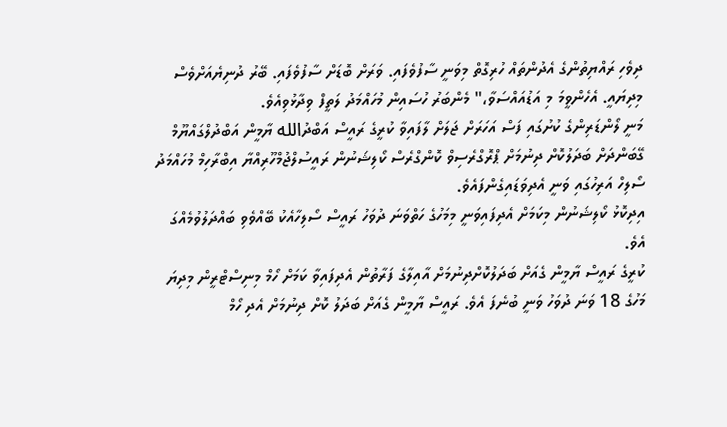ދިވެހި ރައްޔިތުންގެ އެދުންތައް ހުރިގޮތް މިވަނީ ސާފުވެފައި. ވަރަށް ބޮޑަށް ސާފުވެފައި. ބޭރު ދުނިޔެއަށްވެސް މިދިޔައީ. އެހެންވީމަ މި އަޑުއައްސަވާ،" މެންބަރު ހުސައިން މުހައްމަދު ލަތީފް ވިދާޅުވިއެވެ.
މަނީ ލޯންޑަރިންގެ ކުށުގައި ފަސް އަހަރަށް ޖަލަށް ލާފައިވާ ކުރީގެ ރައީސް އަބްދުالله ޔާމީން އަބްދުލްގައްޔޫމް ގޭބަންދަށް ބަދަލުކޮށް ދިނުމަށް ޕްރޮގްރެސިވް ކޮންގްރެސް ކޯލިޝަނުން ރައީސުލްޖުމްހޫރިއްޔާ އިބްރާހިމް މުހައްމަދު ސޯލިހް އަރިހުގައި ވަނީ އެދިވަޑައިގެންފައެވެ.
އިދިކޮޅު ކޯލިޝަނުން މިކަމަށް އެދިފައިވަނީ މިމަހުގެ ހަތްވަނަ ދުވަހު ރައީސް ސޯލިހާއެކު ބޭއްވެވި ބައްދަލުވުމެއްގަ އެވެ.
ކުރީގެ ރައީސް ޔާމީން ގެއަށް ބަދަލުކޮށްދިނުމަށް އާއިލާގެ ފަރާތުން އެދިފައިވާ ކަމަށް ހޯމް މިނިސްޓްރީން މިދިޔަ މަހުގެ 18 ވަނަ ދުވަހު ވަނީ ބުނެފަ އެވެ. ރައީސް ޔާމީން ގެއަށް ބަދަލު ކޮށް ދިނުމަށް އެދި ހޯމް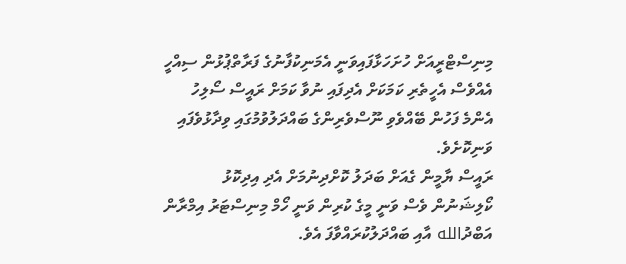މިނިސްޓްރީއަށް ހުށަހަޅާފައިވަނީ އެމަނިކުފާނުގެ ފަރާތްޕުޅުން ސިއްހީ އެއްވެސް އެހީތެރި ކަމަކަށް އެދިފައި ނުވާ ކަމަށް ރައީސް ސޯލިހު އެންމެ ފަހުން ބޭއްވެވި ނޫސްވެރިންގެ ބައްދަލުވުމުގައި ވިދާޅުވެފައި ވަނިކޮށެވެ.
ރައީސް ޔާމީން ގެއަށް ބަދަލު ކޮށްދިނުމަށް އެދި އިދިކޮޅު ކޯލިޝަނުން ވެސް ވަނީ މީގެ ކުރިން ވަނީ ހޯމް މިނިސްޓަރު އިމްރާން އަބްދުالله އާއި ބައްދަލުކުރައްވާފަ އެވެ.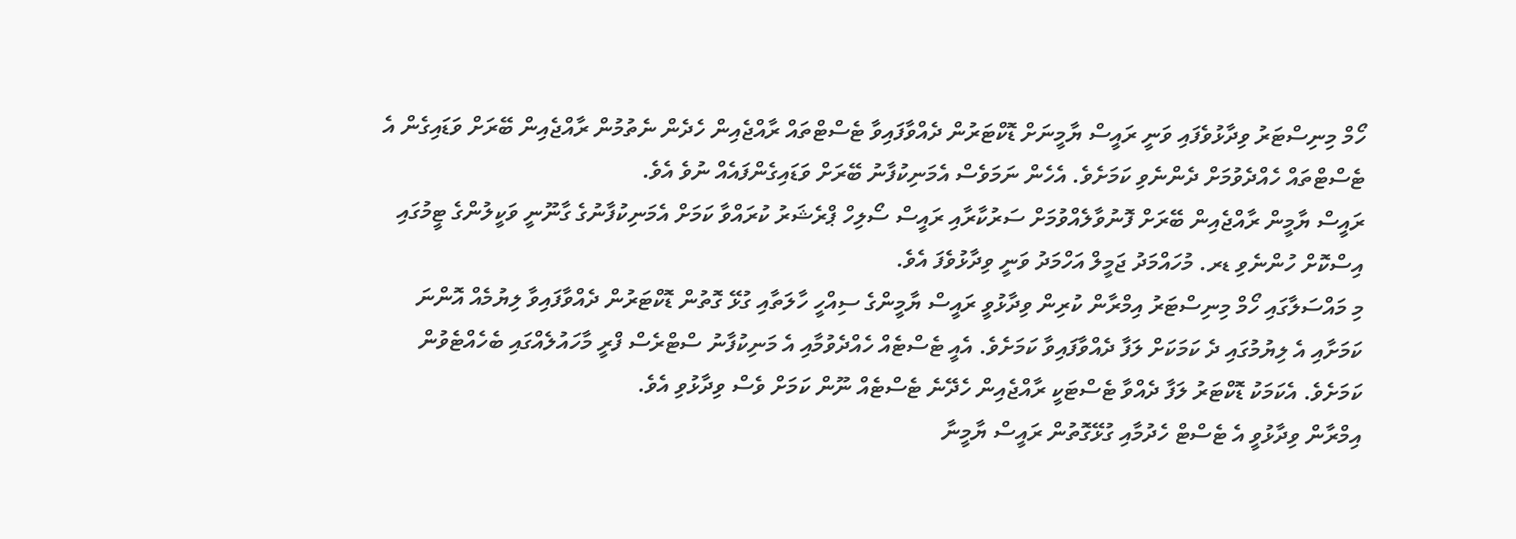ހޯމް މިނިސްޓަރު ވިދާޅުވެފައި ވަނީ ރައީސް ޔާމީނަށް ޑޮކްޓަރުން ދެއްވާފައިވާ ޓެސްޓްތައް ރާއްޖެއިން ހެދެން ނެތުމުން ރާއްޖެއިން ބޭރަށް ވަޑައިގެން އެ ޓެސްޓްތައް ހެއްދެވުމަށް ދެންނެވި ކަމަށެވެ. އެހެން ނަމަވެސް އެމަނިކުފާނު ބޭރަށް ވަޑައިގެންފައެއް ނުވެ އެވެ.
ރައީސް ޔާމީން ރާއްޖެއިން ބޭރަށް ފޮނުވާލެއްވުމަށް ސަރުކާރާއި ރައީސް ސޯލިހް ޕްރެޝަރު ކުރައްވާ ކަމަށް އެމަނިކުފާނުގެ ގާނޫނީ ވަކީލުންގެ ޓީމުގައި އިސްކޮށް ހުންނެވި ޑރ. މުހައްމަދު ޖަމީލް އަހްމަދު ވަނީ ވިދާޅުވެފަ އެވެ.
މި މައްސަލާގައި ހޯމް މިނިސްޓަރު އިމްރާން ކުރިން ވިދާޅުވީ ރައީސް ޔާމީންގެ ސިއްހީ ހާލަތާއި ގުޅޭ ގޮތުން ޑޮކްޓަރުން ދެއްވާފައިވާ ލިޔުމެއް އޮންނަ ކަމަށާއި އެ ލިޔުމުގައި ދެ ކަމަކަށް ލަފާ ދެއްވާފައިވާ ކަމަށެވެ. އެއީ ޓެސްޓެއް ހެއްދެވުމާއި އެ މަނިކުފާނު ސްޓްރެސް ފްރީ މާހައުލެއްގައި ބެހެއްޓެވުން ކަމަށެވެ. އެކަމަކު ޑޮކްޓަރު ލަފާ ދެއްވާ ޓެސްޓަކީ ރާއްޖެއިން ހެދޭނެ ޓެސްޓެއް ނޫން ކަމަށް ވެސް ވިދާޅުވި އެވެ.
އިމްރާން ވިދާޅުވީ އެ ޓެސްޓް ހެދުމާއި ގުޅޭގޮތުން ރައީސް ޔާމީނާ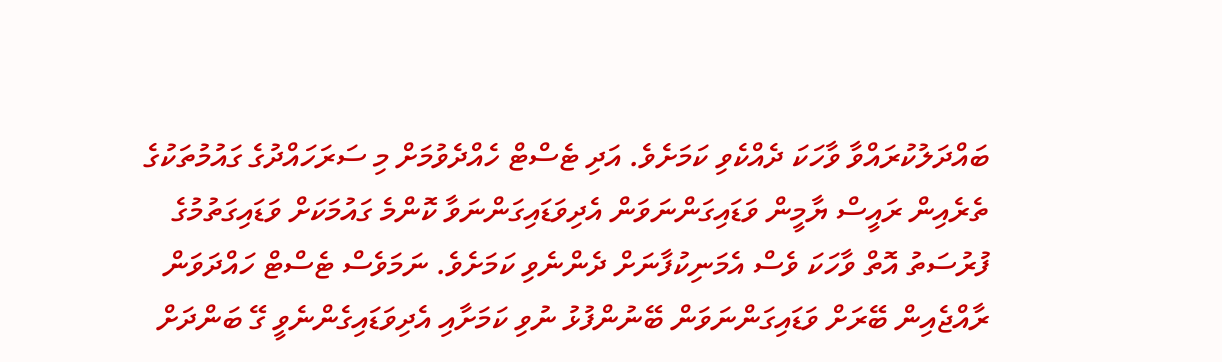ބައްދަލުކުރައްވާ ވާހަކަ ދެއްކެވި ކަމަށެވެ. އަދި ޓެސްޓް ހެއްދެވުމަށް މި ސަރަހައްދުގެ ގައުމުތަކުގެ ތެރެއިން ރައީސް ޔާމީން ވަޑައިގަންނަވަން އެދިވަޑައިގަންނަވާ ކޮންމެ ގައުމަކަށް ވަޑައިގަތުމުގެ ފުރުސަތު އޮތް ވާހަކަ ވެސް އެމަނިކުފާނަށް ދެންނެވި ކަމަށެވެ. ނަމަވެސް ޓެސްޓް ހައްދަވަން ރާއްޖެއިން ބޭރަށް ވަޑައިގަންނަވަން ބޭނުންފުޅު ނުވި ކަމަށާއި އެދިވަޑައިގެންނެވީ ގޭ ބަންދަށް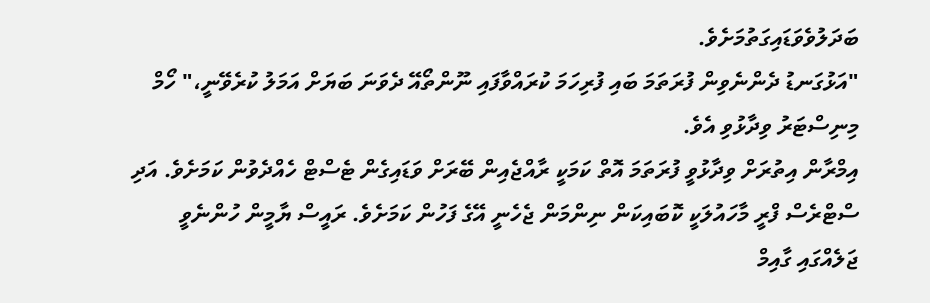ބަދަލުވެވަޑައިގަތުމަށެވެ.
"އަޅުގަނޑު ދެންނެވިން ފުރަތަމަ ބައި ފުރިހަމަ ކުރައްވާފައި ނޫންތޯއޭ ދެވަނަ ބަޔަށް އަމަލު ކުރެވޭނީ،" ހޯމް މިނިސްޓަރު ވިދާޅުވި އެވެ.
އިމްރާން އިތުރަށް ވިދާޅުވީ ފުރަތަމަ އޮތް ކަމަކީ ރާއްޖެއިން ބޭރަށް ވަޑައިގެން ޓެސްޓް ހެއްދެވުން ކަމަށެވެ. އަދި ސްޓްރެސް ފްރީ މާހައުލަކީ ކޮބައިކަން ނިންމަން ޖެހެނީ އޭގެ ފަހުން ކަމަށެވެ. ރައީސް ޔާމީން ހުންނެވީ ޖަލެއްގައި ގާއިމް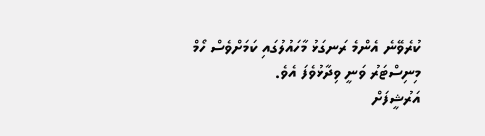ކުރެވޭނެ އެންމެ ރަނގަޅު މާހައުލުގައި ކަމަށްވެސް ހޯމް މިނިސްޓަރު ވަނީ ވިދާޅުވެފަ އެވެ.
އަރުޝީފަށް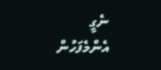ނެގީ
އެންމެފަހުން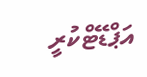އަޕްޑޭޓްކުރީ